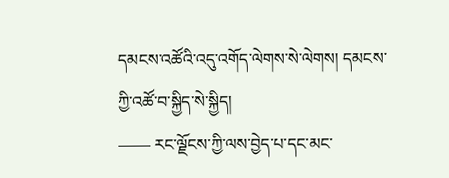དམངས་འཚོའི་འདུ་འགོད་ལེགས་སེ་ལེགས། དམངས་ཀྱི་འཚོ་བ་སྐྱིད་སེ་སྐྱིད།
—— རང་ལྗོངས་ཀྱི་ལས་བྱེད་པ་དང་མང་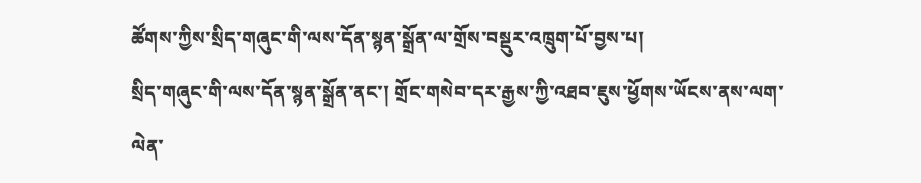ཚོགས་ཀྱིས་སྲིད་གཞུང་གི་ལས་དོན་སྙན་སྒྲོན་ལ་གྲོས་བསྡུར་འཁྲུག་པོ་བྱས་པ།
སྲིད་གཞུང་གི་ལས་དོན་སྙན་སྒྲོན་ནང་། གྲོང་གསེབ་དར་རྒྱས་ཀྱི་འཐབ་ཇུས་ཕྱོགས་ཡོངས་ནས་ལག་ལེན་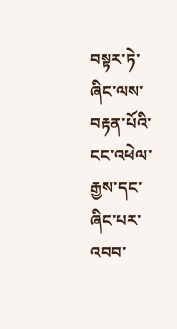བསྟར་ཏེ་ཞིང་ལས་བརྟན་པོའི་ངང་འཕེལ་རྒྱས་དང་ཞིང་པར་འབབ་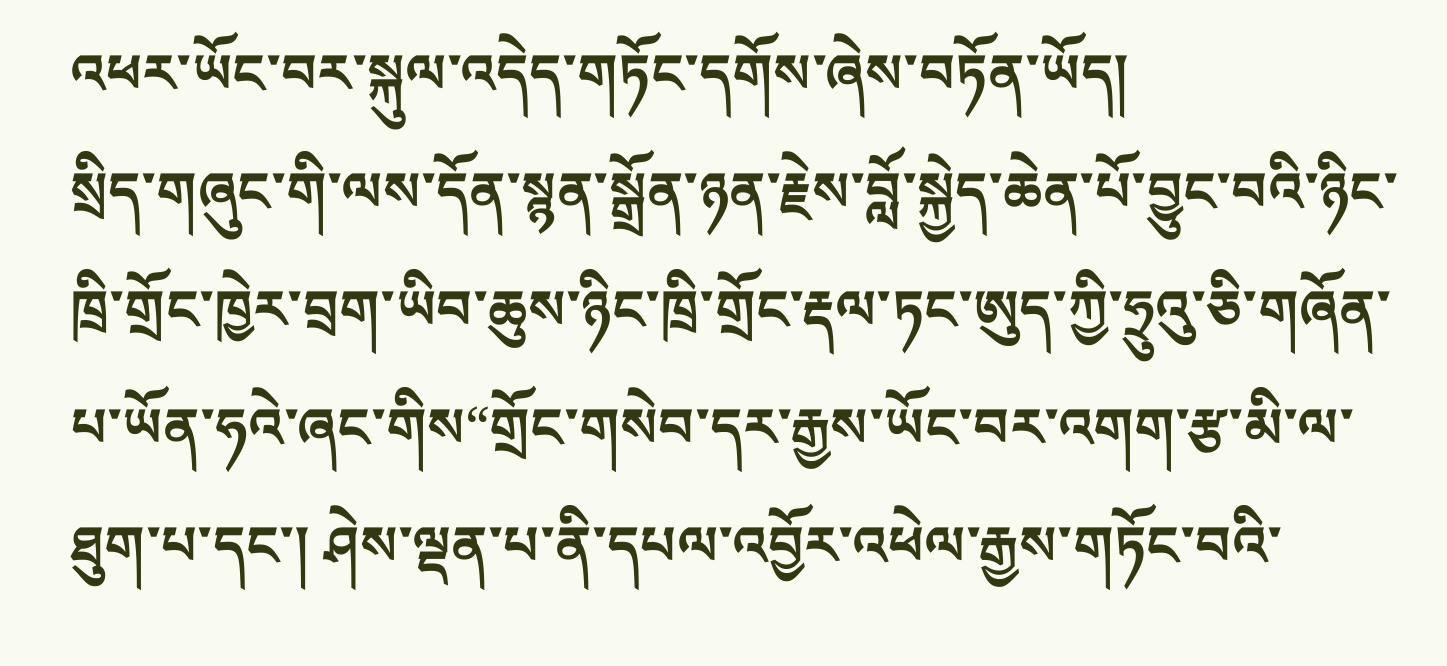འཕར་ཡོང་བར་སྐུལ་འདེད་གཏོང་དགོས་ཞེས་བཏོན་ཡོད།
སྲིད་གཞུང་གི་ལས་དོན་སྙན་སྒྲོན་ཉན་རྗེས་བློ་སྐྱེད་ཆེན་པོ་བྱུང་བའི་ཉིང་ཁྲི་གྲོང་ཁྱེར་བྲག་ཡིབ་ཆུས་ཉིང་ཁྲི་གྲོང་རྡལ་ཏང་ཨུད་ཀྱི་ཧྲུའུ་ཅི་གཞོན་པ་ཡོན་ཧའེ་ཞང་གིས“གྲོང་གསེབ་དར་རྒྱས་ཡོང་བར་འགག་རྩ་མི་ལ་ཐུག་པ་དང་། ཤེས་ལྡན་པ་ནི་དཔལ་འབྱོར་འཕེལ་རྒྱས་གཏོང་བའི་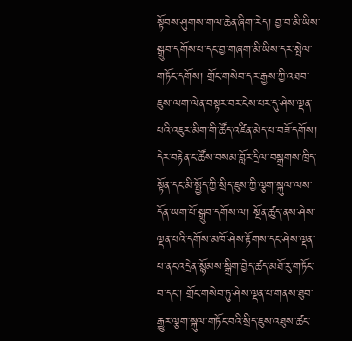སྟོབས་ཤུགས་གལ་ཆེན་ཞིག་རེད། བྱ་བ་མི་ཡིས་སྒྲུབ་དགོས་པ་དང་བྱ་གཞག་མི་ཡིས་དར་སྤེལ་གཏོང་དགོས། གྲོང་གསེབ་དར་རྒྱས་ཀྱི་འཐབ་ཇུས་ལག་ལེན་བསྟར་བར་ངེས་པར་དུ་ཤེས་ལྡན་པའི་འཇུར་མིག་གི་ཚོད་འཛིན་མེད་པ་བཟོ་དགོས། དེར་བརྟེན་ང་ཚོས་བསམ་བློར་དྲིལ་བསྒྲགས་ཁྲིད་སྟོན་དང་མི་སྤྱོད་ཀྱི་སྲིད་ཇུས་ཀྱི་ལྕག་སྐུལ་ལས་དོན་ཡག་པོ་སྒྲུབ་དགོས་ལ། སྔོན་ཚུད་ནས་ཤེས་ལྡན་པའི་དགོས་མཁོ་ཤེས་རྟོགས་དང་ཤེས་ལྡན་པ་ནང་འདྲེན་སྙོམས་སྒྲིག་བྱེད་ཚད་མཐོ་རུ་གཏོང་བ་དང་། གྲོང་གསེབ་ཏུ་ཤེས་ལྡན་པ་གནས་ཐུབ་རྒྱུར་ལྕག་སྐུལ་གཏོང་བའི་སྲིད་ཇུས་འཐུས་ཚང་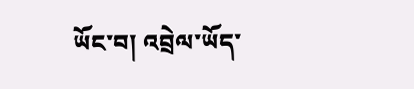ཡོང་བ། འབྲེལ་ཡོད་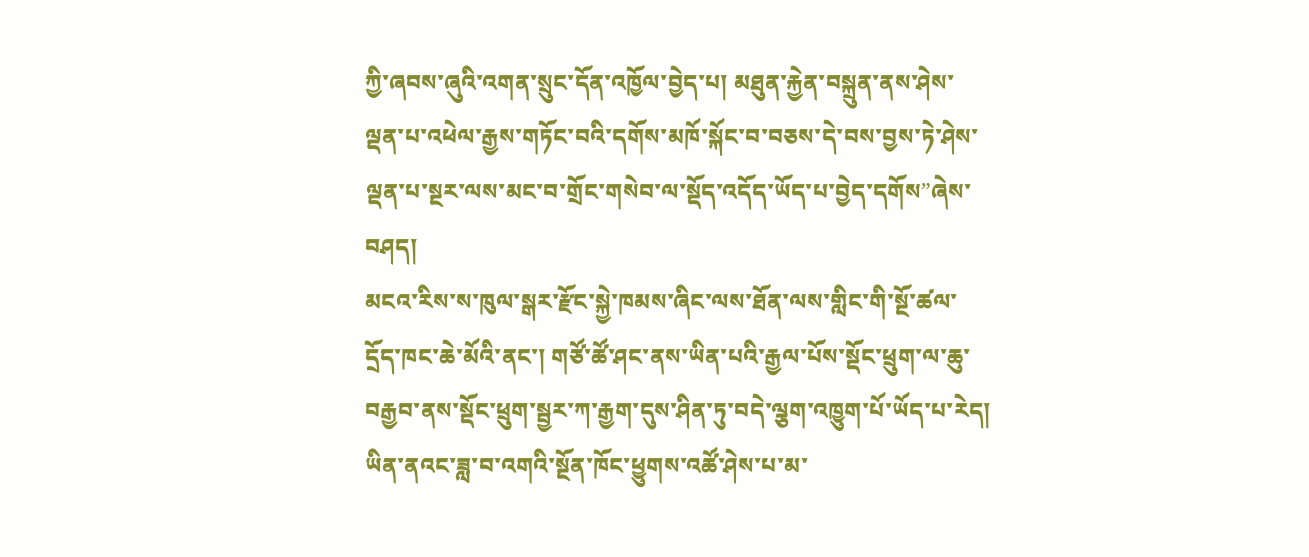ཀྱི་ཞབས་ཞུའི་འགན་སྲུང་དོན་འཁྱོལ་བྱེད་པ། མཐུན་རྐྱེན་བསྐྲུན་ནས་ཤེས་ལྡན་པ་འཕེལ་རྒྱས་གཏོང་བའི་དགོས་མཁོ་སྐོང་བ་བཅས་དེ་བས་བྱས་ཏེ་ཤེས་ལྡན་པ་སྔར་ལས་མང་བ་གྲོང་གསེབ་ལ་སྡོད་འདོད་ཡོད་པ་བྱེད་དགོས”ཞེས་བཤད།
མངའ་རིས་ས་ཁུལ་སྒར་རྫོང་སྐྱེ་ཁམས་ཞིང་ལས་ཐོན་ལས་གླིང་གི་སྔོ་ཚལ་དྲོད་ཁང་ཆེ་མོའི་ནང་། གཙོ་ཚོ་ཤང་ནས་ཡིན་པའི་རྒྱལ་པོས་སྡོང་ཕྲུག་ལ་ཆུ་བརྒྱབ་ནས་སྡོང་ཕྲུག་སྦྱར་ཀ་རྒྱག་དུས་ཤིན་ཏུ་བདེ་ལྕག་འཁྱུག་པོ་ཡོད་པ་རེད། ཡིན་ནའང་ཟླ་བ་འགའི་སྔོན་ཁོང་ཕྱུགས་འཚོ་ཤེས་པ་མ་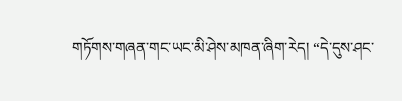གཏོགས་གཞན་གང་ཡང་མི་ཤེས་མཁན་ཞིག་རེད། “དེ་དུས་ཤང་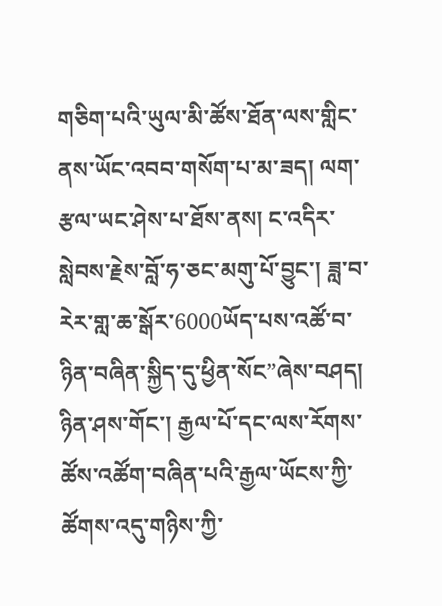གཅིག་པའི་ཡུལ་མི་ཚོས་ཐོན་ལས་གླིང་ནས་ཡོང་འབབ་གསོག་པ་མ་ཟད། ལག་རྩལ་ཡང་ཤེས་པ་ཐོས་ནས། ང་འདིར་སླེབས་རྗེས་བློ་ཧ་ཅང་མགུ་པོ་བྱུང་། ཟླ་བ་རེར་གླ་ཆ་སྒོར་6000ཡོད་པས་འཚོ་བ་ཉིན་བཞིན་སྐྱིད་དུ་ཕྱིན་སོང”ཞེས་བཤད།
ཉིན་ཤས་གོང་། རྒྱལ་པོ་དང་ལས་རོགས་ཚོས་འཚོག་བཞིན་པའི་རྒྱལ་ཡོངས་ཀྱི་ཚོགས་འདུ་གཉིས་ཀྱི་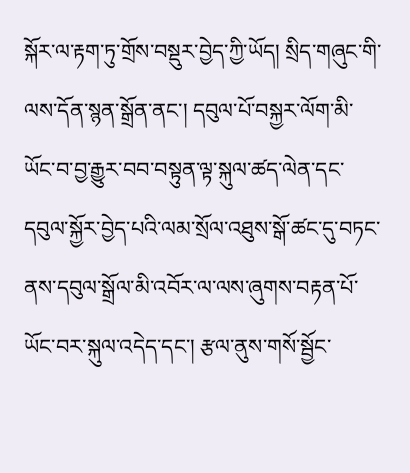སྐོར་ལ་རྟག་ཏུ་གྲོས་བསྡུར་བྱེད་ཀྱི་ཡོད། སྲིད་གཞུང་གི་ལས་དོན་སྙན་སྒྲོན་ནང་། དབུལ་པོ་བསྐྱར་ལོག་མི་ཡོང་བ་བྱ་རྒྱུར་བབ་བསྟུན་ལྟ་སྐུལ་ཚད་ལེན་དང་དབུལ་སྐྱོར་བྱེད་པའི་ལམ་སྲོལ་འཐུས་སྒོ་ཚང་དུ་བཏང་ནས་དབུལ་སྒྲོལ་མི་འབོར་ལ་ལས་ཞུགས་བརྟན་པོ་ཡོང་བར་སྐུལ་འདེད་དང་། རྩལ་ནུས་གསོ་སྦྱོང་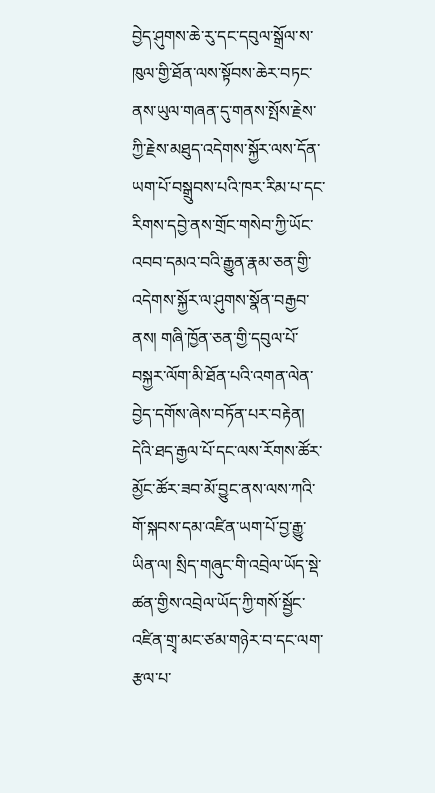བྱེད་ཤུགས་ཆེ་རུ་དང་དབུལ་སྒྲོལ་ས་ཁུལ་གྱི་ཐོན་ལས་སྟོབས་ཆེར་བཏང་ནས་ཡུལ་གཞན་དུ་གནས་སྤོས་རྗེས་ཀྱི་རྗེས་མཐུད་འདེགས་སྐྱོར་ལས་དོན་ཡག་པོ་བསྒྲུབས་པའི་ཁར་རིམ་པ་དང་རིགས་དབྱེ་ནས་གྲོང་གསེབ་ཀྱི་ཡོང་འབབ་དམའ་བའི་རྒྱུན་རྣམ་ཅན་གྱི་འདེགས་སྐྱོར་ལ་ཤུགས་སྣོན་བརྒྱབ་ནས། གཞི་ཁྱོན་ཅན་གྱི་དབུལ་པོ་བསྐྱར་ལོག་མི་ཐོན་པའི་འགན་ལེན་བྱེད་དགོས་ཞེས་བཏོན་པར་བརྟེན། དེའི་ཐད་རྒྱལ་པོ་དང་ལས་རོགས་ཚོར་མྱོང་ཚོར་ཟབ་མོ་བྱུང་ནས་ལས་ཀའི་གོ་སྐབས་དམ་འཛིན་ཡག་པོ་བྱ་རྒྱུ་ཡིན་ལ། སྲིད་གཞུང་གི་འབྲེལ་ཡོད་སྡེ་ཚན་གྱིས་འབྲེལ་ཡོད་ཀྱི་གསོ་སྦྱོང་འཛིན་གྲྭ་མང་ཙམ་གཉེར་བ་དང་ལག་རྩལ་པ་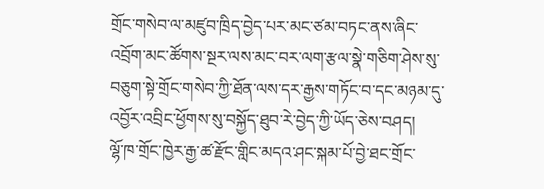གྲོང་གསེབ་ལ་མཛུབ་ཁྲིད་བྱེད་པར་མང་ཙམ་བཏང་ནས་ཞིང་འབྲོག་མང་ཚོགས་སྔར་ལས་མང་བར་ལག་རྩལ་སྣེ་གཅིག་ཤེས་སུ་བཅུག་སྟེ་གྲོང་གསེབ་ཀྱི་ཐོན་ལས་དར་རྒྱས་གཏོང་བ་དང་མཉམ་དུ་འབྱོར་འབྲིང་ཕྱོགས་སུ་བསྐྱོད་ཐུབ་རེ་བྱེད་ཀྱི་ཡོད་ཅེས་བཤད།
ལྷོ་ཁ་གྲོང་ཁྱེར་རྒྱ་ཚ་རྫོང་གླིང་མདའ་ཤང་སྐམ་པོ་བྱེ་ཐང་གྲོང་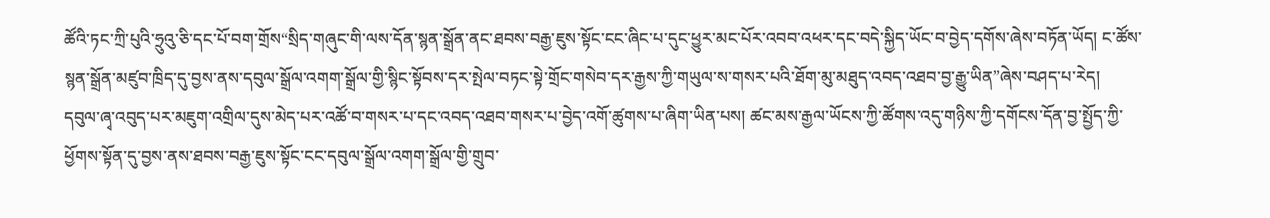ཚོའི་ཏང་ཀྲི་པུའི་ཧྲུའུ་ཅི་དང་པོ་བག་གྲོས“སྲིད་གཞུང་གི་ལས་དོན་སྙན་སྒྲོན་ནང་ཐབས་བརྒྱ་ཇུས་སྟོང་ངང་ཞིང་པ་དུང་ཕྱུར་མང་པོར་འབབ་འཕར་དང་བདེ་སྐྱིད་ཡོང་བ་བྱེད་དགོས་ཞེས་བཏོན་ཡོད། ང་ཚོས་སྙན་སྒྲོན་མཛུབ་ཁྲིད་དུ་བྱས་ནས་དབུལ་སྒྲོལ་འགག་སྒྲོལ་གྱི་སྙིང་སྟོབས་དར་སྤེལ་བཏང་སྟེ་གྲོང་གསེབ་དར་རྒྱས་ཀྱི་གཡུལ་ས་གསར་པའི་ཐོག་མུ་མཐུད་འབད་འཐབ་བྱ་རྒྱུ་ཡིན”ཞེས་བཤད་པ་རེད།
དབུལ་ཞྭ་འབུད་པར་མཇུག་འགྲིལ་དུས་མེད་པར་འཚོ་བ་གསར་པ་དང་འབད་འཐབ་གསར་པ་བྱེད་འགོ་ཚུགས་པ་ཞིག་ཡིན་པས། ཚང་མས་རྒྱལ་ཡོངས་ཀྱི་ཚོགས་འདུ་གཉིས་ཀྱི་དགོངས་དོན་བྱ་སྤྱོད་ཀྱི་ཕྱོགས་སྟོན་དུ་བྱས་ནས་ཐབས་བརྒྱ་ཇུས་སྟོང་ངང་དབུལ་སྒྲོལ་འགག་སྒྲོལ་གྱི་གྲུབ་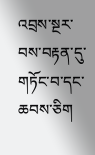འབྲས་སྔར་བས་བརྟན་དུ་གཏོང་བ་དང་ཆབས་ཅིག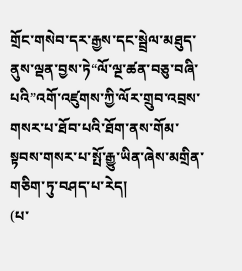གྲོང་གསེབ་དར་རྒྱས་དང་སྦྲེལ་མཐུད་ནུས་ལྡན་བྱས་ཏེ“ལོ་ལྔ་ཚན་བཅུ་བཞི་པའི”འགོ་འཛུགས་ཀྱི་ལོར་གྲུབ་འབྲས་གསར་པ་ཐོབ་པའི་ཐོག་ནས་གོམ་སྟབས་གསར་པ་སྤོ་རྒྱུ་ཡིན་ཞེས་མགྲིན་གཅིག་ཏུ་བཤད་པ་རེད།
(པ་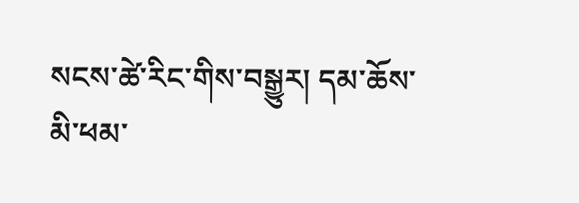སངས་ཚེ་རིང་གིས་བསྒྱུར། དམ་ཆོས་མི་ཕམ་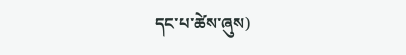དང་པ་ཚེས་ཞུས)